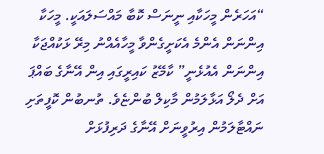“އަހަރެން މީހަކާއި ނީނަސް ކޮބާ މައްސަލައަކީ. މީހަކާ އިންނަން އެންމެ އެކަށީގެންވާ މީހާއެއްނު މިރޭ ޅަކުއްޖަކާ އިންނަން އެއުޅެނީ” ކާމޭޒު ކައިރީގައި އިން އޭނާގެ ބައްޕަ އަށް ދެލޯ އަޅާލަމުން މާކިލް ބުންޏެވެ. ތުނބުން ކޮފީތަށި ނައްޓާލަމުން އިރުވީނަށް އޭނާގެ ދަރިފުޅަށް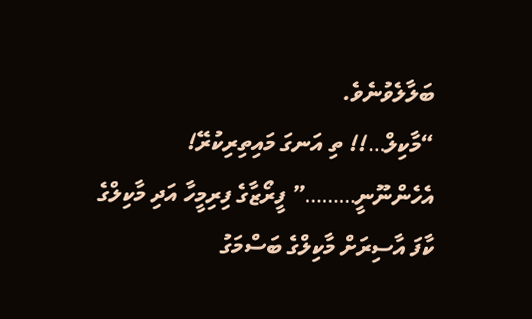ބަލާލެވުނެވެ.
“މާކިލް…!! ތި އަނގަ މައިތިރިކުރޭ! އެހެންނޫނީ………” ފީރޯޒާގެ ފިރިމީހާ އަދި މާކިލްގެ ކާފަ އާސިރަށް މާކިލްގެ ބަސްމަގު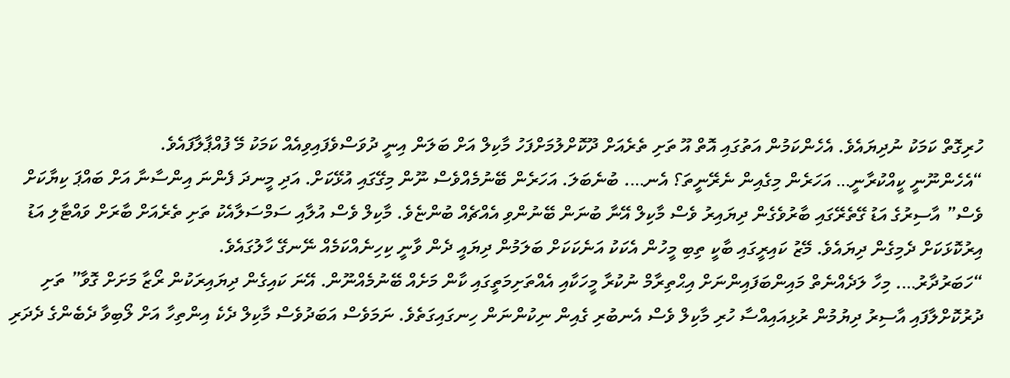ހުރިގޮތް ކަމަކު ނުދިޔައެވެ. އެހެންކަމުން އަތުގައި އޮތް އޫ ތަށި ތެރެއަށް ދޫކޮށްލުމަށްފަހު މާކިލް އަށް ބަލަން އިނީ ދުވަސްވެފައިވިއެއް ކަމަކު މޭ ފުއްޕާލާފައެވެ.
“އެހެންނޫނީ ކީއްކުރާނީ… އަހަރެން މިގެއިން ނެރޭނީތަ؟ އެނ…. ބުނެބަލަ. އަހަރެން ބޭނުމެއްވެސް ނޫން މިގޭގައި އުޅޭކަށް. އަދި މީނދަ ފެންނަ އިންސާނާ އަށް ބައްޕަ ކިޔާކަށް ވެސް” އާސިރުގެ އަޑު ގޭތެރޭގައި ބާރުވެގެން ދިޔައިރު ވެސް މާކިލް އޭނާ ބުނަން ބޭނުންވި އެއްޗެއް ބުންޏެވެ. މާކިލް ވެސް އުލާއި ސަމްސަލާއެކު ތަށި ތެރެއަށް ބާރަށް ވައްޓާލި އަޑު އިރުކޮޅަކަށް ދެމިގެން ދިޔައެވެ. މޭޒު ކައިރީގައި ބާކީ ތިބި މީހުން އެކަކު އަނެކަކަށް ބަލަމުން ދިޔައީ ދެން ވާނީ ކިހިނެއްކަމެއް ނޭނގޭ ހާލުގައެވެ.
“ހަބަރުދާރު…. މިހާ ލަދެއްނެތް މައިންބަފައިންނަށް އިޙްތިރާމް ނުކުރާ މީހަކާއި އެއްތަށިމަތީގައި ކާން މަށެއް ބޭނުމެއްނޫން. އޭނަ ކައިގެން ދިޔައިރަކުން ރޯޒާ މަށަށް ގޮވާ” ތަށި ދުރުކޮށްލާފައި އާސިރު ދިޔުމުން ރުޅިއައިއްސާ ހުރި މާކިލް ވެސް އެނބުރި ގެއިން ނިކުންނަން ހިނގައިގަތެވެ. ނަމަވެސް އަބަދުވެސް މާކިލް ދެކެ އިންތިހާ އަށް ލޯބިވާ ދެބެންގެ ދެދަރި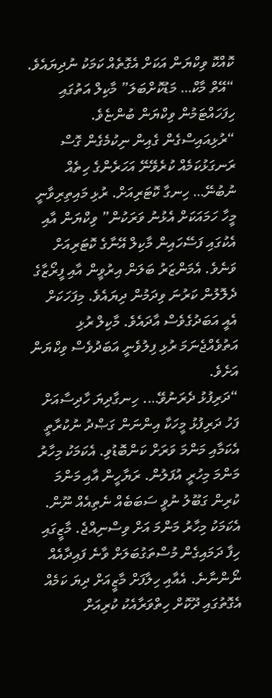ކޮއްކޮ ވިކްޔަން އަކަށް އެގޮތެއް ކަމަކު ނުދިޔައެވެ.
“އޭތް މާކް… މަޑުކޮށްބަލަ” މާކިލް އަތުގައި ހިފަހައްޓަމުން ވިކްޔަން ބުންޏެވެ.
“ރުޅިއައިސްގެން ގެއިން ނިކުމެގެން ގޮސް ރަނގަޅުކަމެއް ކުރެވޭނޭ އަހަރެންގެ ހިތެއް ނުބުނޭ… ހިނގާ ކޮޓަރިއަށް. ރުޅި މައިތިރިވާނީ މީހާ ހަމައަކަށް އެޅުނު ވަރަކުން” ވިކްޔަން އާއި އެކުގައި ފަސޭހައިން މާކިލް އޭނާގެ ކޮޓަރިއަށް ވަނެވެ. އެމަންޒަރު ބަލަން އިރުވީން އާއި ފީރޯޒާގެ ދެލޮލުން ކަރުނަ ވިދަމުން ދިޔައެވެ. މިފަހަކަށް އެއީ އަބަދުގެވެސް އާދައެވެ. މާކިލް ރުޅި އަތުވެއްޖެނަމަ ރުޅި ފިލުވެނީ އަބަދުވެސް ވިކްޔަން އަށެވެ.
“ދަރިފުޅު ދެރަނުވޭ…. ހިނގާދިޔަ ހާދިސާއަށް ފަހު ދަރިފުޅު މީހަކާ އިންނަން ގަޞްދު ނުކުރާތީ އެކަމާއި މަންމަ ވަރަށް ކަންބޮޑުވި. އެކަމަކު މިހާރު މަންމަ މިހުރީ އުފަލުން. ރަޔާހީން އާއި މަންމަ ކުރިން ގަބޫލު ނުވީ ސަބަބެއް ނެތިއެއް ނޫން. އެކަމަކު މިހާރު މަންމަ އަށް ވިސްނިއްޖެ. މާޒީގައި ހިފާ ދަމައިގެން މުސްތަގުބަލަށް ވާނެ ފައިދާއެއް ނޯންނާނެ. އެއާއި ހިލާފަށް މާޒީއަށް ދިޔަ ކަމެއް އެގޮތުގައި ދޫކޮށް ހިތްވަރާއެކު ކުރިއަށް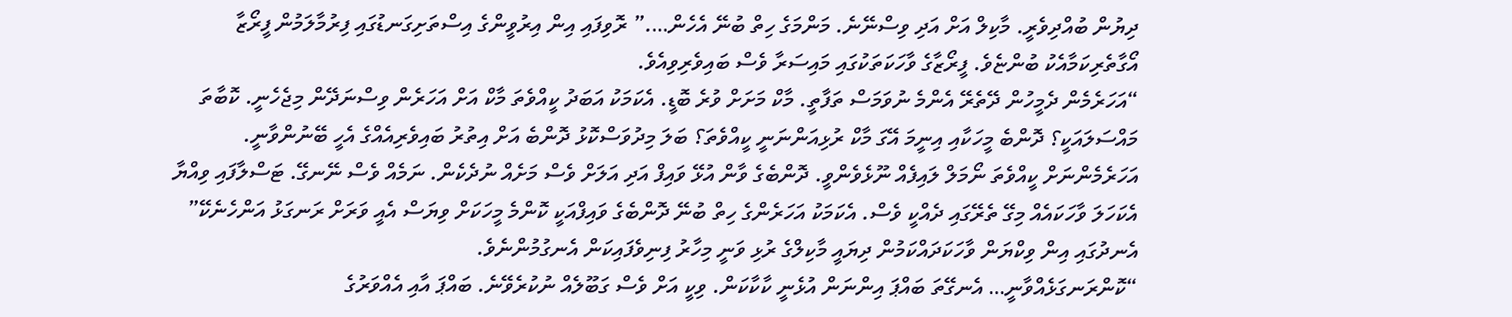ދިޔުން ބުއްދިވެރީ. މާކިލް އަށް އަދި ވިސްނޭނެ. މަންމަގެ ހިތް ބުނޭ އެހެން….” ރޮވިފައި އިން އިރުވީންގެ އިސްތަށިގަނޑުގައި ފިރުމާލަމުން ފީރޯޒާ އޯގާތެރިކަމާއެކު ބުންޏެވެ. ފީރޯޒާގެ ވާހަކަތަކުގައި މައިސަރާ ވެސް ބައިވެރިވިއެވެ.
“އަހަރެމެން ދެމީހުން ދޭތެރޭ އެންމެ ނުވަމަސް ތަފާތީ. މާކް މަށަށް ވުރެ ބޮޑީ. އެކަމަކު އަބަދު ކީއްވެތަ މާކް އަށް އަހަރެން ވިސްނަދޭން މިޖެހެނީ. ކޮބާތަ މައްސަލައަކީ؟ ދޮންބެ މީހަކާއި އިނީމަ އޭގަ މާކް ރުޅިއަންނަނީ ކީއްވެތަ؟ ބަލަ މިދުވަސްކޮޅު ދޮންބެ އަށް އިތުރު ބައިވެރިއެއްގެ އެހީ ބޭނުންވާނީ. އަހަރެމެންނަށް ކީއްވެތަ ނޯމަލް ލައިފެއް ނޫޅެވެންވީ. ދޮންބެގެ ވާން އުޅޭ ވައިފް އަދި އަލަށް ވެސް މަށެއް ނުދެކެން. ނަމެއް ވެސް ނޭނގޭ. ޓަސްލާފައި ވިއްޔާ އެކަހަލަ ވާހަކައެއް މިގޭ ތެރޭގައި ދެއްކީ ވެސް. އެކަމަކު އަހަރެންގެ ހިތް ބުނޭ ދޮންބެގެ ވައިފްއަކީ ކޮންމެ މީހަކަށް ވިޔަސް އެއީ ވަރަށް ރަނގަޅު އަންހެނެކޭ” އެނދުގައި އިން ވިކްޔަން ވާހަކަދައްކަމުން ދިޔައީ މާކިލްގެ ރުޅި ވަނީ މިހާރު ފިނިވެފައިކަން އެނގުމުންނެވެ.
“ކޮންރަނގަޅެއްވާނީ… އެނގޭތަ ބައްޕަ އިންނަން އުޅެނީ ކާކާކަން. ވިކީ އަށް ވެސް ގަބޫލެއް ނުކުރެވޭނެ. ބައްޕަ އާއި އެއްވަރުގެ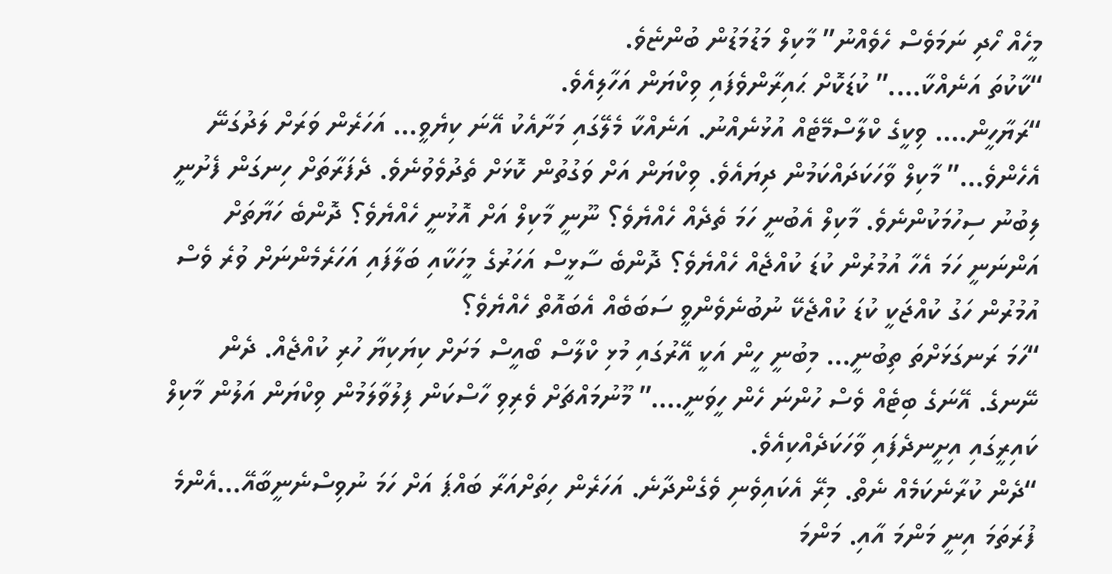މީހެއް ހޯދި ނަމަވެސް ހެވެއްނު” މާކިލް މަޑުމަޑުން ބުންޏެވެ.
“ކާކުތަ އަނެއްކާ….” ކުޑަކޮށް ޙައިރާންވެފައި ވިކްޔަން އަހާލިއެވެ.
“ރަޔާހީން…. ވިކީގެ ކްލާސްމޭޓެއް އުޅުނެއްނު. އަނެއްކާ މެލޭގައި މަށާއެކު އޭނަ ކިޔެވީ… އަހަރެން ވަރަށް ލަދުގަނޭ އެހެންވެ…” މާކިލް ވާހަކަދައްކަމުން ދިޔައެވެ. ވިކްޔަން އަށް ވަގުތުން ކޮޅަށް ތެދުވެވުނެވެ. ދެފަރާތަށް ހިނގަން ފެށުނީ ލިބުނު ސިހުމަކުންނެވެ. މާކިލް އެބުނީ ހަމަ ތެދެއް ހެއްޔެވެ؟ ނޫނީ މާކިލް އަށް އޮޅުނީ ހެއްޔެވެ؟ ދޮންބެ ހަޔާތަށް އަންނަނީ ހަމަ އެހާ އުމުރުން ކުޑަ ކުއްޖެއް ހެއްޔެވެ؟ ދޮންބެ ސާޅީސް އަހަރުގެ މީހަކާއި ބަލާފައި އަހަރެމެންނަށް ވުރެ ވެސް އުމުރުން ހަގު ކުއްޖަކީ ކުޑަ ކުއްޖެކޭ ނުބުނެވެންވީ ސަބަބެއް އެބައޮތް ހެއްޔެވެ؟
“ހަމަ ރަނގަޅަށްތަ ތިބުނީ… މިބުނީ ހީން އަކީ އޭރުގައި މުޅި ކްލާސް ބޯއީސް މަށަށް ކިޔަކިޔާ ހުރި ކުއްޖެއް. ދެން ނޭނގެ. އޭނަގެ ބިޓެއް ވެސް ހުންނަ ހެން ހީވަނީ….” މޫނުމައްޗަށް ވެރިވި ހާސްކަން ފިލުވާލަމުން ވިކްޔަން އަލުން މާކިލް ކައިރީގައި އިށީނދެފައި ވާހަކަދެއްކިއެވެ.
“ދެން ކުރާނެކަމެއް ނެތް. މިރޭ އެކައިވެނި ވެގެންދާނެ. އަހަރެން ހިތަށްއަރާ ބައްޕަ އަށް ހަމަ ނުވިސްނެނީބާއޭ…އެންމެ ފުރަތަމަ އިނީ މަންމަ އާއި. މަންމަ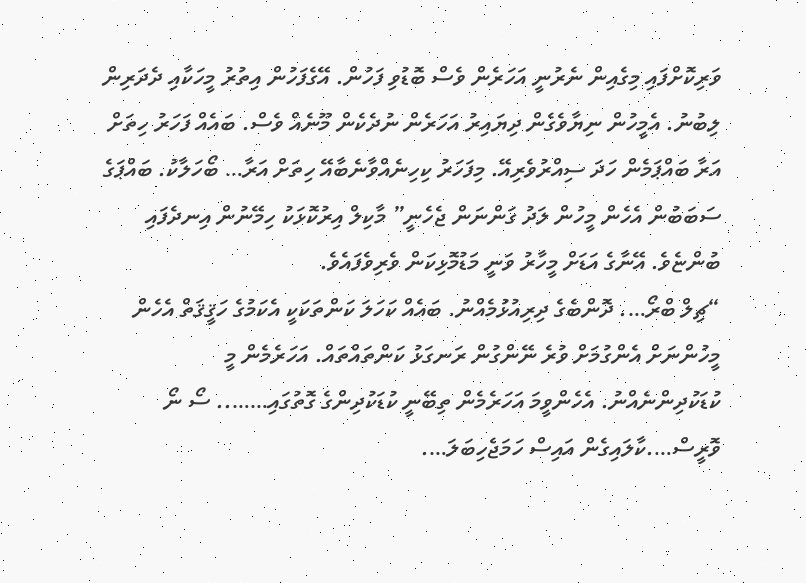ވަރިކޮށްފައި މިގެއިން ނެރުނީ އަހަރެން ވެސް ބޮޑުވި ފަހުން. އޭގެފަހުން އިތުރު މީހަކާއި ދެދަރިން ލިބުނު. އެމީހުން ނިޔާވެގެން ދިޔައިރު އަހަރެން ނުދެކެން މޫނެއް ވެސް. ބައެއް ފަހަރު ހިތަށް އަރާ ބައްޕަމެން ހަދަ ސިއްރުވެރިއޭ. މިފަހަރު ކިހިނެއްވާނެބާއޭ ހިތަށް އަރާ… ބޯހަލާކު. ބައްޕަގެ ސަބަބުން އެހެން މީހުން ލަދު ގަންނަން ޖެހެނީ” މާކިލް އިރުކޮޅަކު ހިމޭނުން އިނދެފައި ބުންޏެވެ. އޭނާގެ އަޑަށް މީހާރު ވަނީ މަޑުމޮޅިކަން ވެރިވެފައެވެ.
“ޗިލް ބްރޯ…. ދޮންބެގެ ދިރިއުޅުމެއްނު. ބައެއް ކަހަލަ ކަންތަކަކީ އެކަމުގެ ހަޤީޤަތް އެހެން މީހުންނަށް އެންގުމަށް ވުރެ ނޭންގުން ރަނގަޅު ކަންތައްތައް. އަހަރެމެން މީ ކުޑަކުދިންނެއްނު. އެހެންވީމަ އަހަރެމެން ތިބޭނީ ކުޑަކުދިންގެ ގޮތުގައި…….. ސޯ ނޯ ވޮރީސް….ކާލައިގެން އައިސް ހަމަޖެހިބަލަ….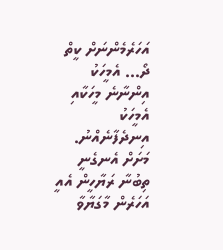އަހަރެމެންނަށް ކީތް ދޯ… އެމީހަކު އިންނާނެ މީހަކާއި އެމީހަކު އިނދެފާނެއްނު. މަށަށް އެނގެނީ ތިބުނާ ރަޔާހީން އެއީ އަހަރެން މާގަޔާވާ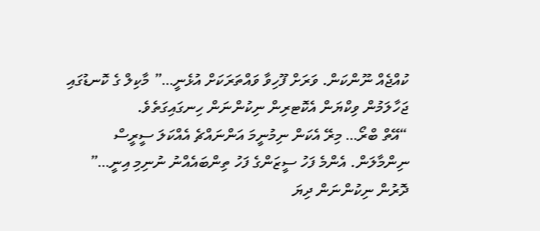ކުއްޖެއް ނޫންކަން. ވަރަށް ފޫހިވާ ވައްތަރަކަށް އުޅެނީ…” މާކިލް ގެ ކޮނޑުގައި ޖަހާލަމުން ވިކްޔަން އެކޮޓރިން ނިކުންނަން ހިނގައިގަތެވެ.
“އޭތް ބްރޯ… މިރޭ އެކަން ނިމުނީމަ އަންނައްޗެ އެއްކަލަ ސީރީސް ނިންމާލަން. އެންމެ ފަހު ސީޒަންގެ ފަހު ތިންބައެއްނު ނުނިމި އިނީ…” ދޮރުން ނިކުންނަން ދިޔަ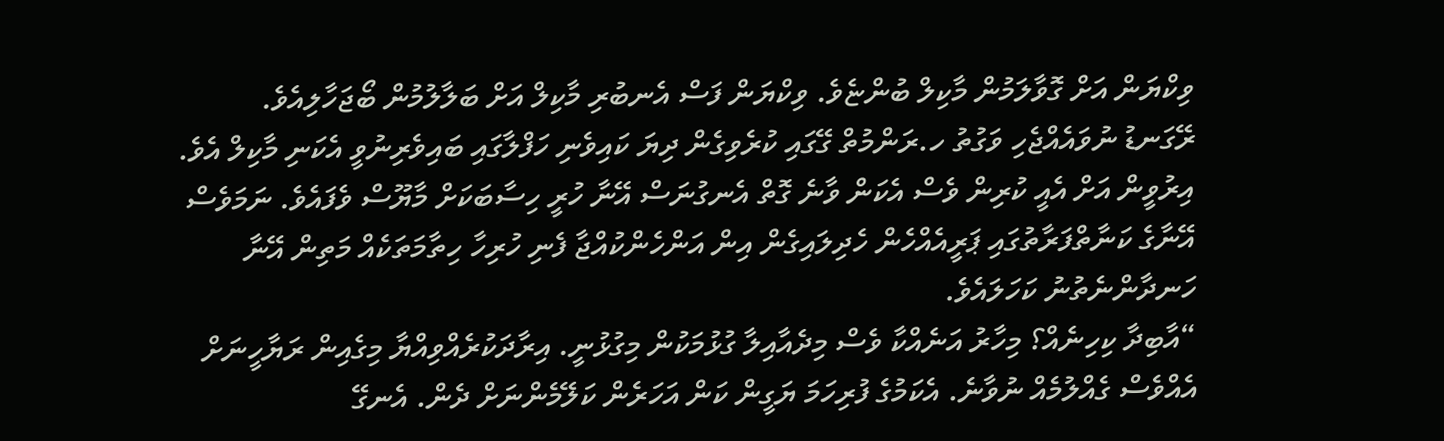ވިކްޔަން އަށް ގޮވާލަމުން މާކިލް ބުންޏެވެ. ވިކްޔަން ފަސް އެނބުރި މާކިލް އަށް ބަލާލުމުން ބޯޖަހާލިއެވެ.
ރޭގަނޑު ނުވައެއްޖެހި ވަގުތު ހ.ރަންމުތް ގޭގައި ކުރެވިގެން ދިޔަ ކައިވެނި ހަފްލާގައި ބައިވެރިނުވީ އެކަނި މާކިލް އެވެ. އިރުވީން އަށް އެއީ ކުރިން ވެސް އެކަން ވާނެ ގޮތް އެނގުނަސް އޭނާ ހުރީ ހިސާބަކަށް މާޔޫސް ވެފައެވެ. ނަމަވެސް އޭނާގެ ކަނާތްފަރާތުގައި ޕަރީއެއްހެން ހެދިލައިގެން އިން އަންހެންކުއްޖާ ފެނި ހުރިހާ ހިތާމަތަކެއް މަތިން އޭނާ ހަނދާންނެތުނު ކަހަލައެވެ.
“އާބިދާ ކިހިނެއް؟ މިހާރު އަނެއްކާ ވެސް މިދެއާއިލާ ގުޅުމަކުން މިގުޅުނީ. އިރާދަކުރެއްވިއްޔާ މިގެއިން ރަޔާހީނަށް އެއްވެސް ގެއްލުމެއް ނުވާނެ. އެކަމުގެ ފުރިހަމަ ޔަގީން ކަން އަހަރެން ކަލޭމެންނަށް ދެން. އެނގޭ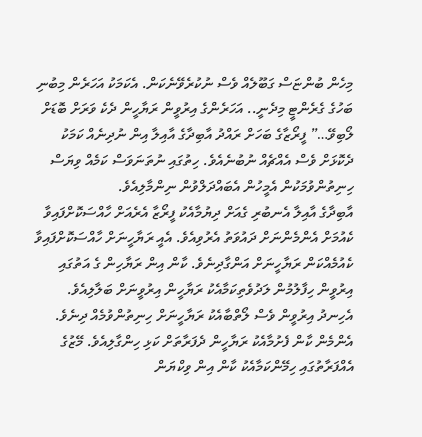މިހެން ބުންޏަސް ގަބޫލެއް ވެސް ނުކުރެވޭނެކަން. އެކަމަކު އަހަރެން މިބުނި ބަހުގެ ގެރެންޓީ މިދެނީ.. އަހަރެންގެ އިރުވީން ރަޔާހީން ދެކެ ވަރަށް ބޮޑަށް ލޯބިވޭ…” ފީރޯޒާގެ ބަހަށް ރައްދު އާބިދާގެ އާއިލާ އިން ނުދިނެއް ކަމަކު ދެކޮޅަށް ވެސް އެއްޗެއް ނުބުނެއެވެ. ހިތުގައި ނުތަނަވަސް ކަމެއް ވިޔަސް ހިނިތުންވުމަކުން އެމީހުން އެބައްދަލްވުން ނިންމާލިއެވެ.
އާބިދާގެ އާއިލާ އެނބުރި ގެއަށް ދިޔުމާއެކު ފީރޯޒާ އެރެއަށް ހާއްސަކޮށްފައިވާ ކެއުމަށް އެންމެންނަށް ދައުވަތު އެރުވިއެވެ. އެއީ ރަޔާހީނަށް ހާއްސަކޮށްފައިވާ ކެއުމެއްކަން ރަޔާހީނަށް އަންގާދިނެވެ. ކާން އިން ރަޔާހިން ގެ އަތުގައި އިރުވީން ހިފާލުމުން ލަދުވެތިކަމާއެކު ރަޔާހީން އިރުވީނަށް ބަލާލިއެވެ. އެހިނދު އިރުވީން ވެސް ލޯތްބާއެކު ރަޔާހީނަށް ހިނިތުންވުމެއް ދިނެވެ. އެންމެން ކާން ފެށުމާއެކު ރަޔާހީން ދެފަރާތަށް ކަޅި ހިންގާލިއެވެ. މޭޒުގެ އެއްފަރާތުގައި ހިމޭންކަމާއެކު ކާން އިން ވިކްޔަން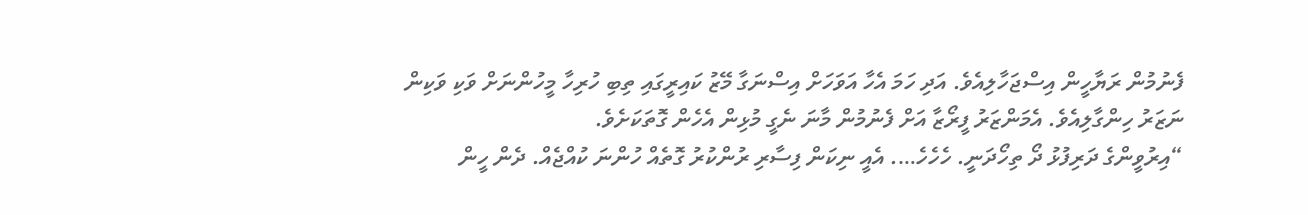ފެނުމުން ރަޔާހީން އިސްޖަހާލިއެވެ. އަދި ހަމަ އެހާ އަވަހަށް އިސްނަގާ މޭޒު ކައިރީގައި ތިބި ހުރިހާ މީހުންނަށް ވަކި ވަކިން ނަޒަރު ހިންގާލިއެވެ. އެމަންޒަރު ފީރޯޒާ އަށް ފެނުމުން މާނަ ނެގީ މުޅިން އެހެން ގޮތަކަށެވެ.
“އިރުވީންގެ ދަރިފުޅު ދޯ ތިހޯދަނީ. ހެހެހެ…. އެއީ ނިކަން ފިސާރި ރުންކުރު ގޮތެއް ހުންނަ ކުއްޖެއް. ދެން ހީން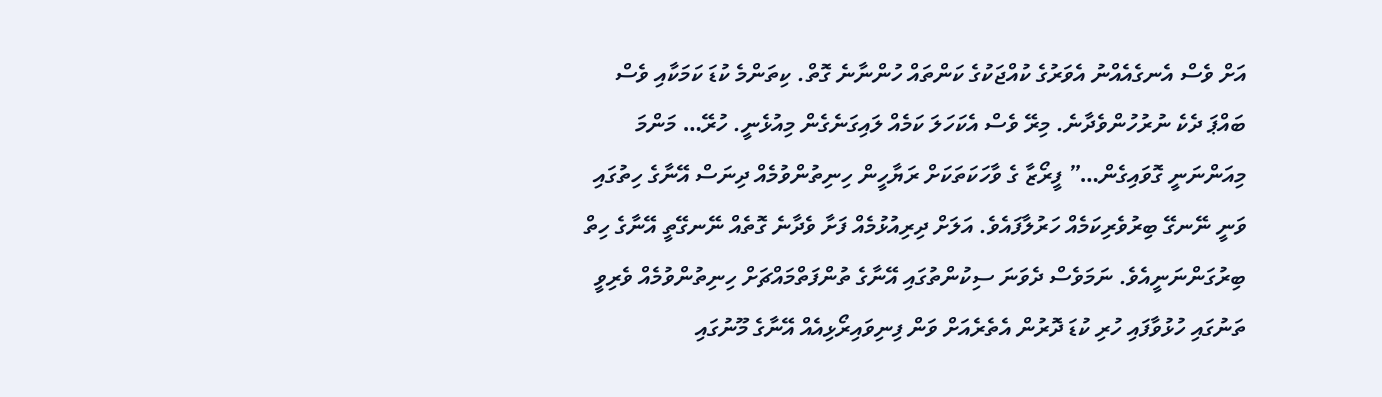އަށް ވެސް އެނގެއެއްނު އެވަރުގެ ކުއްޖަކުގެ ކަންތައް ހުންނާނެ ގޮތް. ކިތަންމެ ކުޑަ ކަމަކާއި ވެސް ބައްޕަ ދެކެ ނުރުހުންވެދާނެ. މިރޭ ވެސް އެކަހަލަ ކަމެއް ލައިގަނެގެން މިއުޅެނީ. ހުރޭ… މަންމަ މިއަންނަނީ ގޮވައިގެން…” ފީރޯޒާ ގެ ވާހަކަތަކަށް ރަޔާހީން ހިނިތުންވުމެއް ދިނަސް އޭނާގެ ހިތުގައި ވަނީ ނޭނގޭ ބިރުވެރިކަމެއް ހަރުލާފައެވެ. އަލަށް ދިރިއުޅުމެއް ފަށާ ވެދާނެ ގޮތެއް ނޭނގޭތީ އޭނާގެ ހިތް ބިރުގަންނަނީއެވެ. ނަމަވެސް ދެވަނަ ސިކުންތުގައި އޭނާގެ ތުންފަތްމައްޗަށް ހިނިތުންވުމެއް ވެރިވީ ތަނުގައި ހުޅުވާފައި ހުރި ކުޑަ ދޮރުން އެތެރެއަށް ވަން ފިނިވައިރޯޅިއެއް އޭނާގެ މޫނުގައި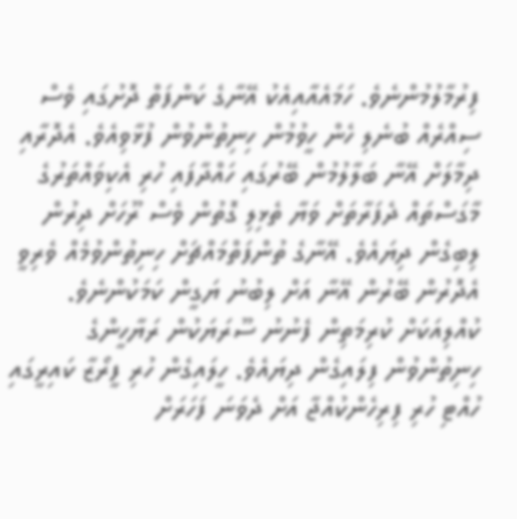ފިރުމާލުމުންނެވެ. ހަމައެއާއިއެކު އޭނާގެ ކަންފަތް ދޮށުގައި ވެސް ސިއްރެއް ބުނެލި ހެން ހީވުމުން ހިނިތުންވުން ފުޅާވިއެވެ. އެދޮރާއި ދިމާލަށް އޭނާ ބަލާލުމުން ބޭރުގައި ހައްދާފައި ހުރި އެކިވައްތަރުގެ މާގަސްތައް ދެފަރާތަށް ވަޔާ ތެޅިލި ގޮތުން ވެސް ރޫހަށް ދިރުން ލިބިގެން ދިޔައެވެ. އޭނާގެ ތުންފަތްމައްޗަށް ހިނިތުންވުމެއް ވެރިވީ އެދޮރުން ބޭރުން އޭނާ އަށް ލިބުނު ޔަގީން ކަމަކުންނެވެ.
ކުއްލިއަކަށް ކުރިމަތިން ފެނުނު ސޫރަޔަކުން ރަޔާހީންގެ ހިނިތުންވުން ފިލައިގެން ދިޔައެވެ. ހީލައިގެން ހުރި ފީރޯޒާ ކައިރީގައި ހުއްޓި ހުރި ފިރިހެންކުއްޖާ އަށް ދެވަނަ ފަހަރަށް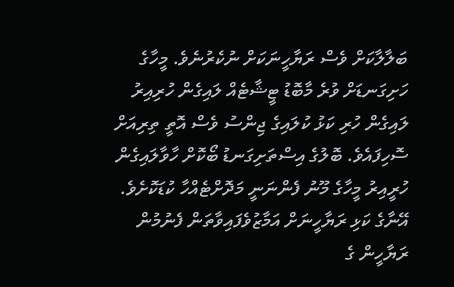ބަލާލާކަށް ވެސް ރަޔާހީނަކަށް ނުކެރުނެވެ. މީހާގެ ހަށިގަނޑަށް ވުރެ މާބޮޑު ޓީޝާޓެއް ލައިގެން ހުރިއިރު ލައިގެން ހުރި ކަޅު ކުލައިގެ ޖިންސު ވެސް އޮތީ ތިރިއަށް ސޮހިފައެވެ. ބޮލުގެ އިސްތަށިގަނޑު ބޯކޮށް ހާވާލައިގެން ހުރީއިރު މީހާގެ މޫނު ފެންނަނީ މަދޮށްޓެއްހާ ކުޑަކޮށެވެ. އޭނާގެ ކަޅި ރަޔާހީނަށް އަމާޒުވެފައިވާތަން ފެނުމުން ރަޔާހީން ގެ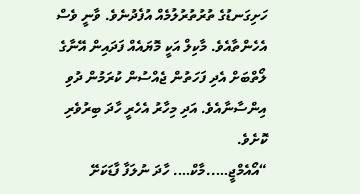ހަށިގަނޑުގެ ތުރުތުރުލުމެއް އުފެދުނެވެ. ވާނީ ވެސް އެހެންތާއެވެ. މާކިލް އަކީ މޮޔައެއް ފަދައިން އޭނާގެ ލޯތްބަށް އެދި ފަހަތުން ޖެއްސުން ކުރަމުން ދުވި އިންސާނާއެވެ. އަދި މިހާރު އެހެރީ ހާދަ ބިރުވެރި ކޮށެވެ.
“އޯއެމްޖީ…..މާކް…. ހާދަ ނުލަފާ ފާޑަކަށޭ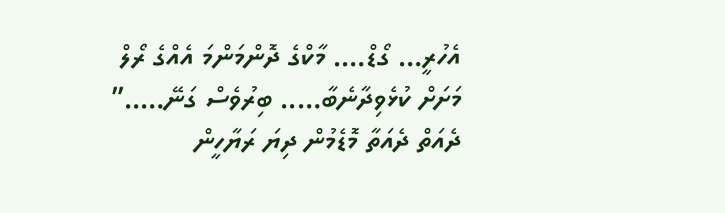އެހުރީ… ގޯޑް…. މާކްގެ ދޮންމަންމަ އެއްގެ ރޯލް މަށަށް ކުޅެވިދާނެބާ….. ބިރުވެސް ގަނޭ…..” ދެއަތް ދެއަތާ މޮޑެމުން ދިޔަ ރަޔާހީން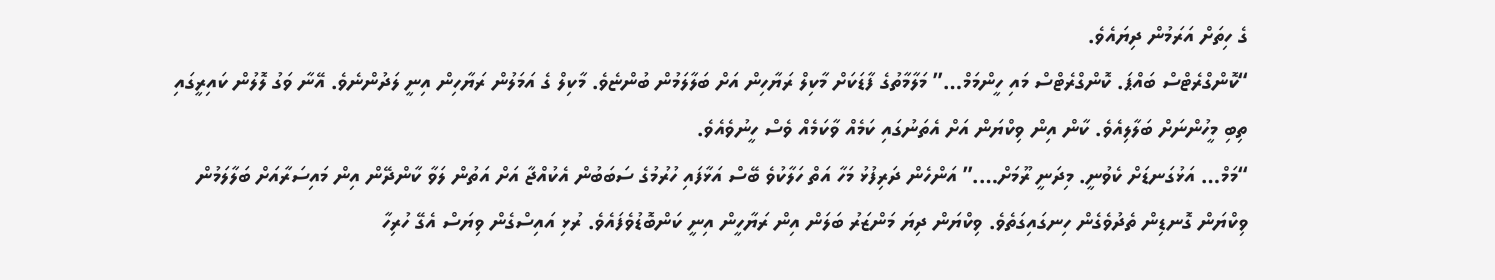ގެ ހިތަށް އަރަމުން ދިޔައެވެ.
“ކޮންގްރެޓްސް ބައްޕަ. ކޮންގްރެޓްސް މައި ހީންމަމް…” މަލާމާތުގެ ފާޑަކަށް މާކިލް ރަޔާހިން އަށް ބަލާލަމުން ބުންޏެވެ. މާކިލް ގެ އަމަލުން ރަޔާހިން އިނީ ލަދުންނެވެ. އޭނާ ވަގު ލޮލުން ކައިރީގައި ތިބި މީހުންނަށް ބަލާލިއެވެ. ކާން އިން ވިކްޔަން އަށް އެތަނުގައި ކަމެއް ވާކަމެއް ވެސް ހީނުވެއެވެ.
“މަމް… އަޅުގަނޑަށް ކެވުނީ. މިދަނީ ރޫމަށް….” އަންހެން ދަރިފުޅު މަހާ އަތް ހަލާކުވެ ބޭސް އަޅާފައި ހުރުމުގެ ސަބަބުން އެކުއްޖާ އަށް އަތުން ލަވާ ކާންދޭން އިން މައިސަރާއަށް ބަލާލަމުން ވިކްޔަން ގޮނޑިން ތެދުވެގެން ހިނގައިގަތެވެ. ވިކްޔަން ދިޔަ މަންޒަރު ބަލަން އިން ރަޔާހީން އިނީ ކަންބޮޑުވެފައެވެ. ރުޅި އައިސްގެން ވިޔަސް އެގޭ ހުރިހާ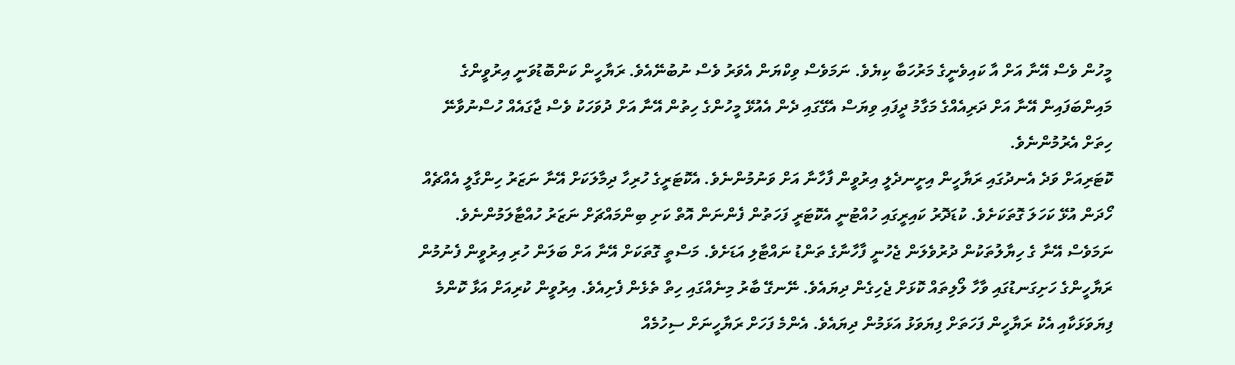މީހުން ވެސް އޭނާ އަށް އާ ކައިވެނީގެ މަރުހަބާ ކިޔެވެ. ނަމަވެސް ވިކްޔަން އެވަރު ވެސް ނުބުނޭއެވެ. ރަޔާހީން ކަންބޮޑުވަނީ އިރުވީންގެ މައިންބަފައިން އޭނާ އަށް ދަރިއެއްގެ މަގާމު ދީފައި ވިޔަސް އެގޭގައި ދެން އެއުޅޭ މީހުންގެ ހިތުން އޭނާ އަށް ދުވަހަކު ވެސް ޖާގައެއް ހުސްނުވާނޭ ހިތަށް އެރުމުންނެވެ.
ކޮޓަރިއަށް ވަދެ އެނދުގައި ރަޔާހީން އިށީނދެލީ އިރުވީން ފާހާނާ އަށް ވަނުމުންނެވެ. އެކޮޓަރީގެ ހުރިހާ ދިމާލަކަށް އޭނާ ނަޒަރު ހިންގާލީ އެއްޗެއް ހޯދަން އުޅޭ ކަހަލަ ގޮތަކަށެވެ. ކުޑަދޮރު ކައިރީގައި ހުއްޓުނީ އެކޮޓަރީ ފަހަތުން ފެންނަން އޮތް ކަށި ބިންމައްޗަށް ނަޒަރު ހުއްޓާލަމުންނެވެ. ނަމަވެސް އޭނާ ގެ ހިޔާލުތަކުން ދުރުވެލަން ޖެހުނީ ފާހާނާގެ ތަންޑު ނައްޓާލި އަޑަށެވެ. މަސްތީ ގޮތަކަށް އޭނާ އަށް ބަލަން ހުރި އިރުވީން ފެނުމުން ރަޔާހީންގެ ހަށިގަނޑުގައި ވާހާ ލޯލިތައް ކޮޅަށް ޖެހިގެން ދިޔައެވެ. ނޭނގޭ ބާރު މިނެއްގައި ހިތް ތެޅެން ފެށިއެވެ. އިރުވީން ކުރިއަށް އަޅާ ކޮންމެ ފިޔަވަޅަކާއި އެކު ރަޔާހީން ފަހަތަށް ފިޔަވަޅު އަޅަމުން ދިޔައެވެ. އެންމެ ފަހަށް ރަޔާހީނަށް ސިހުމެއް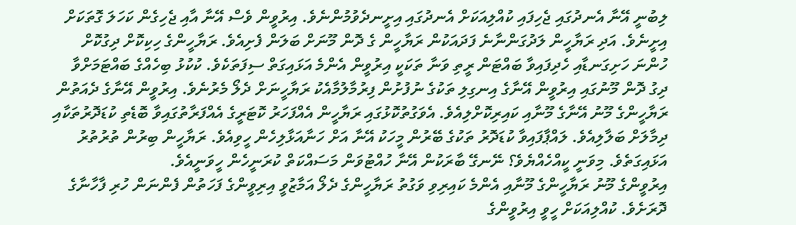ލިބުނީ އޭނާ އެނދުގައި ޖެހިފައި ކުއްލިއަކަށް އެނދުގައި އިށީނދެވުމުންނެވެ. އިރުވީން ވެސް އޭނާ އާއި ޖެހިގެން ކަހަލަ ގޮތަކަށް އިށީނެވެ. އަދި ރަޔާހީން ލަދުގަންނާނެ ފަދައަކުން ރަޔާހީން ގެ ދޮން މޫނަށް ބަލަން ފެށިއެވެ. ރަޔާހީންގެ ހިކިކޮށް ދިގުކޮށް ހުންނަ ހަށިގަނޑާއި ހެދިފައިވާ ބައްޓަން ރީތި ވަނާ ތަކަކީ އިރުވީން އެންމެ އަޅައިގަތް ސިފަތަކެވެ. ކުކުޅު ބިހެއްގެ ބައްޓަމަށްވާ ދިގު ދޮން މޫނުގައި އިރުވީން އޭނާގެ އިނގިލި ތަކުގެ ނުފުށުން ފިރުމާލުމާއެކު ރަޔާހީނަށް ދެލޯ މެރުނެވެ. އިރުވީން އޭނާގެ ދެއަތުން ރަޔާހީންގެ މޫނު އޭނާގެ މޫނާއި ކައިރިކޮށްލިއެވެ. އެވަގުތުކޮޅުގައި ރަޔާހީން އެއްފަހަރު ކޮޓަރީގެ އެއްފަރާތުގައިވާ ބޮޑެތި ކުޑަދޮރުތަކާއި ދިމާލަށް ބަލާލިއެވެ. ލައްޕާފައިވާ ކުޑަދޮރު ތަކުގެ ބޭރުން މީހަކު އޭނާ އަށް ހަނާއަޅާލިހެން ހީވިއެވެ. ރަޔާހީން ބިރުން ތުރުތުރު އަޅައިގަތެވެ. މިވަނީ ކީއްހެއްޔެވެ؟ ނޭނގޭ ބާރަކުން އޭނާ ހުއްޓުވަން މަސައްކަތް ކުރަނީހެން ހީވަނީއެވެ.
އިރުވީންގެ މޫނު ރަޔާހީންގެ މޫނާއި އެންމެ ކައިރިވި ވަގުތު ރަޔާހީންގެ ދެލޯ އަމާޒުވީ އިރިވީންގެ ފަހަތުން ފެންނަން ހުރި ފާހާނާގެ ދޮރަށެވެ. ކުއްލިއަކަށް ހީވީ އިރުވީންގެ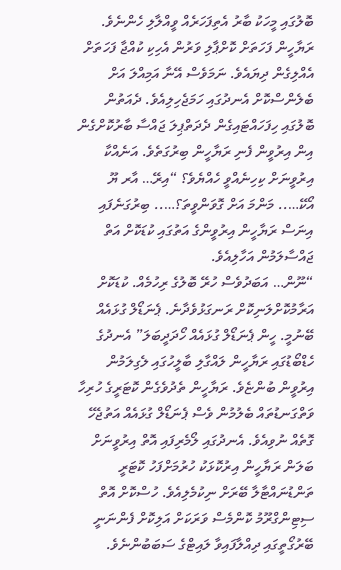ބޮލުގައި މީހަކު ބާރު އެތިފަހަރެއް ވީއްލާލި ހެންނެވެ. ރަޔާހީން ފަހަތަށް ކޮށްޕާލި ވަރުން އެހިކި ކުއްޖާ ފަހަތަށް އެއްލިގެން ދިޔައެވެ. ނަމަވެސް އޭނާ އަމިއްލަ އަށް ބެލެންސްކޮށް އެނދުގައި ހަމަޖެހިލިއެވެ. ދެއަތުން ބޮލުގައި ހިފަހައްޓައިގެން ދެދަތްޕިލަ ޖައްސާ ބާރުކޮށްގެން އިން އިރުވީން ފެނި ރަޔާހީން ބިރުގަތެވެ. އަނެއްކާ އިރުވީނަށް ކިހިނެއްވީ ހެއްޔެވެ؟ “އިރޭ… އާރ ޔޫ އޯކޭ….. މަންމަ އަށް ގޮވަންވީތަ؟….. ބިރުގަނެފައި އިނަސް ރަޔާހީން އިރުވީންގެ އަތުގައި ކުޑަކޮށް އަތް ޖައްސާލަމުން އަހާލިއެވެ.
“ނޫން… އަބަދުވެސް ހުރޭ ބޮލުގެ ރިހުމެއް. ކުޑަކޮށް އަރާމުކޮށްލަނިކޮށް ރަނގަޅުވެދާނެ. ޕެނަޑޯލް ގުޅައެއް ބޭނުމީ. ހީން ޕެނަޑޯލް ގުޅައެއް ހޯދަދީބަލަ” އެނދުގެ ހެޑްބޯޑުގައި ރަޔާހީން ލައްގާލި ބާލީހުގައި ލެގިލަމުން އިރުވީން ބުންޏެވެ. ރަޔާހީން ތެދުވެގެން ކޮޓަރީގެ ހުރިހާ ވަތްގަނޑުތައް ބެލުމުން ވެސް ޕެނަޑޯލް ގުޅައެއް އަތުޖެހޭ ގޮތެއް ނުވިއެވެ. އެނދުގައި ލޯމެރިފައި އޮތް އިރުވީނަށް ބަލަން ރަޔާހީން އިރުކޮޅަކު ހުރުމަށްފަހު ކޮޓަރީ ތަންޑުނައްޓާލާ ބޭރަށް ނިކުމެލިއެވެ. ހުސްކޮށް އޮތް ސިޓިންގްރޫމު ކޮންމެސް ވަރަކަށް އަލިކޮށް ފެންނަނީ ބޭރުގޯތީގައި ދިއްލާފައިވާ ލައިޓްގެ ސަބަބުންނެވެ.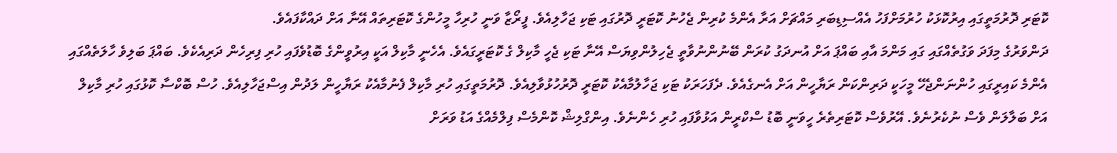ކޮޓަރި ދޮރުމަތީގައި އިރުކޮޅަކު ހުރުމަށްފަހު އެއްސިޑިބަރި މައްޗަށް އަރާ އެންމެ ކުރިން ޖެހުނު ކޮޓަރީ ދޮރުގައި ޓަކި ޖަހާލިއެވެ. ފީރޯޒާ ވަނީ ހުރިހާ މީހުންގެ ކޮޓަރިތައް އޭނާ އަށް ދައްކާފައެވެ.
ދަންވަރުގެ މިފަދަ ވަގުތެއްގައި ގައި މަންމަ އާއި ބައްޕަ އަށް އުނދަގު ކުރަން ބޭނުންނުވާތީ ޖެހިލުންވިޔަސް އޭނާ ޓަކި ޖެހީ މާކިލް ގެ ކޮޓަރީގައެވެ. އެހެނީ މާކިލް އަކީ އިރުވީންގެ ބޮޑުވެފައި ހުރި ފިރިހެން ދަރިއެކެވެ. ބައްޕަ ބަލިވެ ހާލަތެއްގައި އެންމެ ކައިރީގައި ހުންނަންޖެހޭ މީހަކީ ދަރިންކަން ރަޔާހީން އަށް އެނގެއެވެ. ދެފަހަރަކު ޓަކި ޖަހާލުމާއެކު ކޮޓަރީ ދޮރުހުޅުވާލިއެވެ. ދޮރުމަތީގައި ހުރި މާކިލް ފެނުމާއެކު ރަޔާހީން ލަދުން އިސްޖަހާލިއެވެ. ހުސް ބޮކްސާ ކޮޅުގައި ހުރި މާކިލް އަށް ބަލާލަން ވެސް ނުކެރުނެވެ. އޭރުވެސް ކޮޓަރިތެރެ ހީވަނީ ބޮޑު ސްކްރީން އަޅުވާފައި ހުރި ހެންނެވެ. އިންގްލިޝް ކޮންމެސް ފިލްމެއްގެ އަޑު ވަރަށް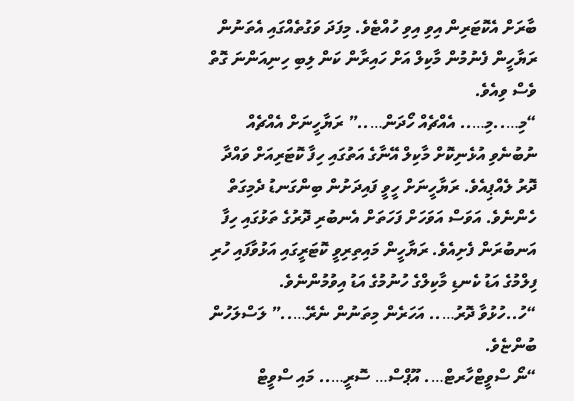ބާރަށް އެކޮޓަރިން އިވި އިވި ހުއްޓެވެ. މިފަދަ ވަގުތެއްގައި އެތަނުން ރަޔާހީން ފެނުމުން މާކިލް އަށް ހައިރާން ކަން ލިބި ހިނިއަންނަ ގޮތް ވެސް ވިއެވެ.
“މި…..މި….. އެއްޗެއް ހޯދަން…..” ރަޔާހީނަށް އެއްޗެއް ނުބުނެވި އުޅެނިކޮށް މާކިލް އޭނާގެ އަތުގައި ހިފާ ކޮޓަރިއަށް ވައްދާ ދޮރު ލެއްޕިއެވެ. ރަޔާހީނަށް ހީވީ ފައިދަށުން ބިންގަނޑު ދެމިގަތް ހެންނެވެ. އަވަސް އަވަހަށް ފަހަތަށް އެނބުރި ދޮރުގެ ތަޅުގައި ހިފާ އަނބުރަން ފެށިއެވެ. ރަޔާހީން މައިތިރިވީ ކޮޓަރީގައި އަޅުވާފައި ހުރި ފިލްމުގެ އަޑު ކެނޑި މާކިލްގެ ހުނުމުގެ އަޑު އިވުމުންނެވެ.
“ހު..ހުޅުވާ ދޮރު….. އަހަރެން މިތަނުން ނެރޭ…..” ލަސްލަހުން ބުންޏެވެ.
“ނޯ ސްވީޓްހާރޓް…. އޫޕްސް… ސޮރީ….. މައި ސްވީޓް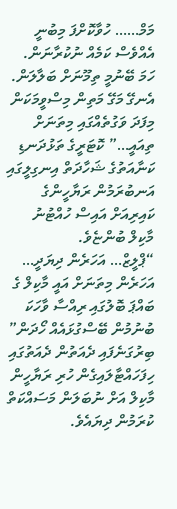މަމް…… ހުވާކޮށްފަ މިބުނީ އެއްވެސް ކަމެއް ނުކުރާނަން. ހަމަ ބޭނުމީ ތިމޫނަށް ބަލާލަން. އެނގޭ މަގޭ މަތިން މިސްވީމަކަން މިފަދަ ވަގުތެއްގައި މިތަނަށް ތިއައީ…” ކޮޓަރީގެ ތަޅުދަނޑި ކަނާއަތުގެ ޝަހާދަތް އިނގިލީގައި އަނބުރަމުން ރަޔާހީންގެ ކައިރިއަށް އައިސް ހުއްޓުނު މާކިލް ބުންޏެވެ.
“ޕްލީޒް… އަހަރެން ދިޔަދީ… އަހަރެން މިތަނަށް އައީ މާކިލް ގެ ބައްޕަ ބޮލުގައި ރިއްސާ ވާހަކަ ބުނުމުން ބޭސްގުޅައެއް ހޯދަން” ބިރުގަނެފައި ދެއަތުން ދެއަތުގައި ހިފަހައްޓާލައިގެން ހުރި ރަޔާހީން މާކިލް އަށް ނުބަލަން މަސައްކަތް ކުރަމުން ދިޔައެވެ.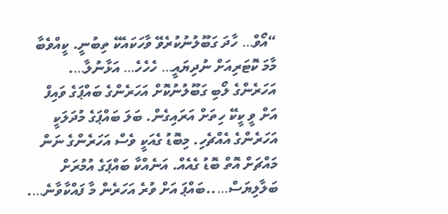“އޯވް… ހާދަ ގަބޫލުނުކުރެވޭ ވާހަކައެކޭ ތިބުނީ. ކީއްވެބާ މާމަ ކޮޓަރިއަށް ނުދިޔައީ… ހެހެހެ… އަޅާނުލާ…. އަހަރެންގެ ލޯބި ގަބޫލުނުކޮށް އަހަރެންގެ ބައްޕަގެ ވައިފް އަށް ވީ ކީކޭ ހިތަށް އަރައިގެން. ބަލަ ބައްޕަގެ މުދަލަކީ އަހަރެންގެ އެއްޗެހި. މިބޮޑު ގެއަކީ ވެސް އަހަރެންގެ ނަން މައްޗަށް އޮތް ބޮޑު ގެއެއް. އަނެއްކާ ބައްޕަގެ އުމުރަށް ބަލާލިޔަސް…..ބައްޕަ އަށް ވުރެ އަހަރެން މާ ފައްކާވާނެ….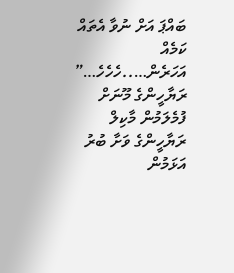ބައްޕަ އަށް ނުވާ އެތައް ކަމެއް އަހަރެން…..ހެހެހެ…” ރަޔާހީންގެ މޫނަށް ފުމެލަމުން މާކިލް ރަޔާހީންގެ ވަށާ ބުރު އަޅަމުން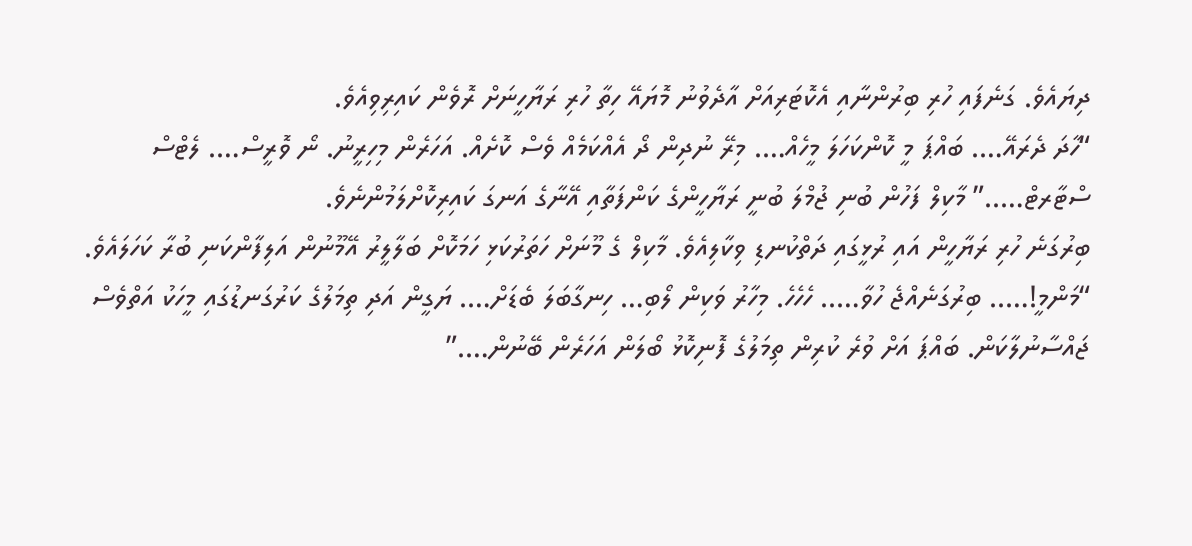ދިޔައެވެ. ގަނެފައި ހުރި ބިރުންނާއި އެކޮޓަރިއަށް އާދެވުނު މޮޔައޭ ހިތާ ހުރި ރަޔާހީނަށް ރޮވެން ކައިރިވިއެވެ.
“ހާދަ ދެރައޭ…. ބައްޕަ މީ ކޮންކަހަލަ މީހެއް…. މިރޭ ނުދިން ދޯ އެއްކަމެއް ވެސް ކޮށެއް. އަހަރެން މިހިރީނު. ނޯ ވޮރީސް…. ލެޓްސް ސްޓާރޓް…..” މާކިލް ފަހުން ބުނި ޖުމްލަ ބުނީ ރަޔާހީންގެ ކަންފަތާއި އޭނާގެ އަނގަ ކައިރިކޮށްލަމުންނެވެ.
ބިރުގަނެ ހުރި ރަޔާހީން އައި ރުޅީގައި ދަތްކުނޑި ވިކާލިއެވެ. މާކިލް ގެ މޫނަށް ހަތަރުކަޅި ހަމަކޮށް ބަލާލީރު އޭމޫނުން އަލިފާންކަނި ބުރާ ކަހަލައެވެ.
“މަންމީ!….. ބިރުގަނެއްޖެ ހުވާ….. ހެހެހެ. މިހާރު ވަކިން ލޯބި… ހިނގާބަލަ ބެޑަށް…. ޔަގީން އަދި ތިމަލުގެ ކަރުގަނޑުގައި މީހަކު އަތްވެސް ޖައްސާނުލާކަން. ބައްޕަ އަށް ވުރެ ކުރިން ތިމަލުގެ ފޮނިކޮޅު ބޯލަން އަހަރެން ބޭނުން….”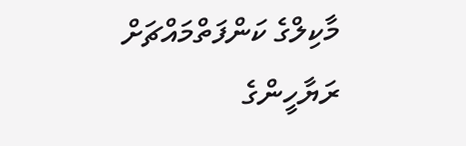މާކިލްގެ ކަންފަތްމައްޗަށް ރަޔާހީންގެ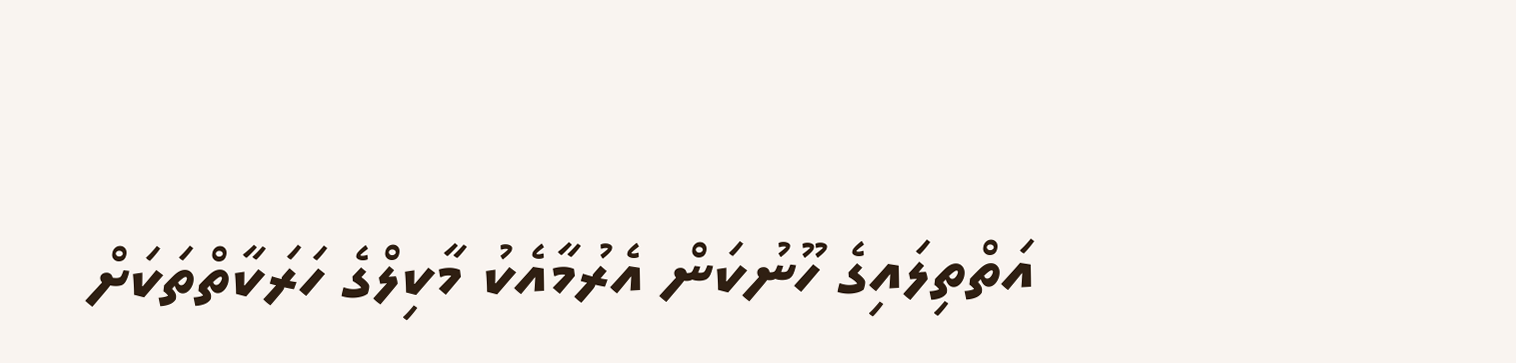އަތްތިލައިގެ ހޫނުކަން އެރުމާއެކު މާކިލްގެ ހަރަކާތްތަކަށް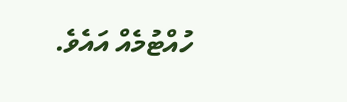ހުއްޓުމެއް އައެވެ.